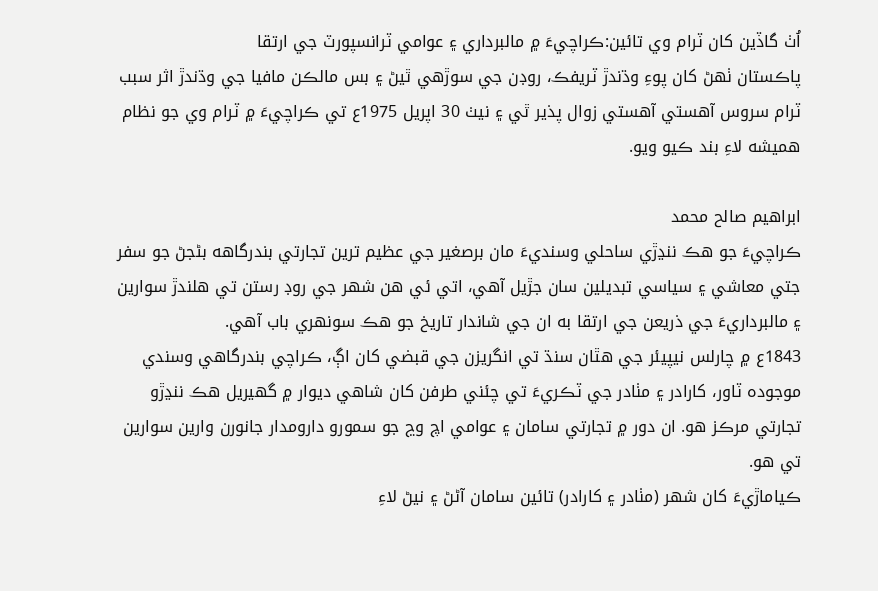اُٺ گاڏين کان ٽرام وي تائين:ڪراچيءَ ۾ مالبرداري ۽ عوامي ٽرانسپورٽ جي ارتقا
پاڪستان ٺھڻ کان پوءِ وڌندڙ ٽريفڪ، روڊن جي سوڙھي ٿيڻ ۽ بس مالڪن مافيا جي وڌندڙ اثر سبب ٽرام سروس آهستي آهستي زوال پذير ٿي ۽ نيٺ 30 اپريل 1975ع تي ڪراچيءَ ۾ ٽرام وي جو نظام هميشه لاءِ بند ڪيو ويو.

ابراھيم صالح محمد
ڪراچيءَ جو هڪ ننڍڙي ساحلي وسنديءَ مان برصغير جي عظيم ترين تجارتي بندرگاهه بڻجڻ جو سفر جتي معاشي ۽ سياسي تبديلين سان جڙيل آهي، اتي ئي هن شهر جي روڊ رستن تي هلندڙ سوارين ۽ مالبرداريءَ جي ذريعن جي ارتقا به ان جي شاندار تاريخ جو هڪ سونهري باب آهي.
1843ع ۾ چارلس نيپيئر جي هٿان سنڌ تي انگريزن جي قبضي کان اڳ، ڪراچي بندرگاهي وسندي موجوده ٽاور، کارادر ۽ مٺادر جي ٽڪريءَ تي چئني طرفن کان شاھي ديوار ۾ گھيريل هڪ ننڍڙو تجارتي مرڪز هو. ان دور ۾ تجارتي سامان ۽ عوامي اچ وڃ جو سمورو دارومدار جانورن وارين سوارين تي هو.
ڪياماڙيءَ کان شهر (مٺادر ۽ کارادر) تائين سامان آڻڻ ۽ نيڻ لاءِ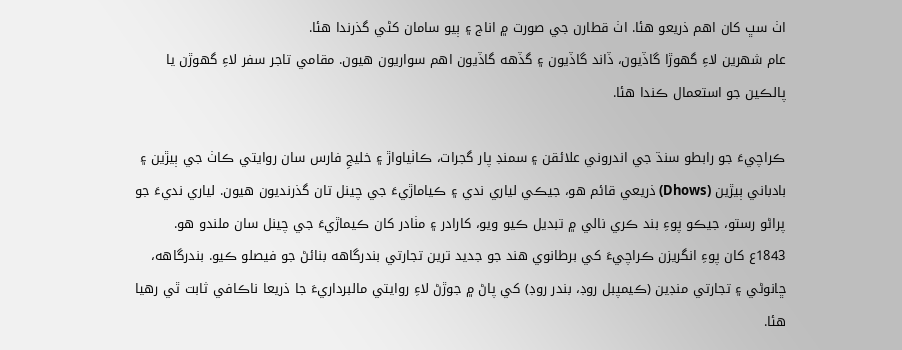اٺ سڀ کان اهم ذريعو هئا. اٺ قطارن جي صورت ۾ اناج ۽ ٻيو سامان کڻي گذرندا هئا.
عام شهرين لاءِ گھوڙا گاڏيون، ڏاند گاڏيون ۽ گڏهه گاڏيون اهم سواريون هيون. مقامي تاجر سفر لاءِ گھوڙن يا پالڪين جو استعمال ڪندا هئا.

ڪراچيءَ جو رابطو سنڌ جي اندروني علائقن ۽ سمنڊ پار گجرات، ڪاٺياواڙ ۽ خليجِ فارس سان روايتي ڪاٺ جي ٻيڙين ۽ بادباني ٻيڙين (Dhows) ذريعي قائم هو، جيڪي لياري ندي ۽ ڪياماڙيءَ جي چينل تان گذرنديون هيون. لياري نديءَ جو پراڻو رستو، جيڪو پوءِ بند ڪري نالي ۾ تبديل ڪيو ويو، کارادر ۽ مٺادر کان ڪيماڙيءَ جي چينل سان ملندو هو.
1843ع کان پوءِ انگريزن ڪراچيءَ کي برطانوي هند جو جديد ترين تجارتي بندرگاهه بنائڻ جو فيصلو ڪيو. بندرگاهه، ڇانوڻي ۽ تجارتي منڊين (ڪيمپبل روڊ، بندر روڊ) کي پاڻ ۾ جوڙڻ لاءِ روايتي مالبرداريءَ جا ذريعا ناڪافي ثابت ٿي رهيا هئا.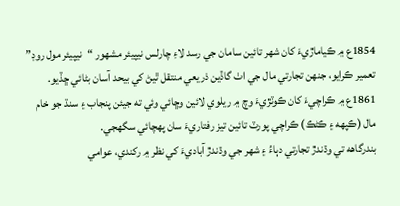1854ع ۾ ڪياماڙيءَ کان شهر تائين سامان جي رسد لاءِ چارلس نيپيئر مشهور “نيپيئر مول روڊ” تعمير ڪرايو، جنهن تجارتي مال جي اٺ گاڏين ذريعي منتقل ٿيڻ کي بيحد آسان بڻائي ڇڏيو.
1861ع ۾ ڪراچيءَ کان ڪوٽڙيءَ وچ ۾ ريلوي لائين وڇائي وئي ته جيئن پنجاب ۽ سنڌ جو خام مال (ڪپهه ۽ ڪڻڪ) ڪراچي پورٽ تائين تيز رفتاريءَ سان پهچائي سگهجي.
بندرگاهه تي وڌندڙ تجارتي دٻاءُ ۽ شهر جي وڌندڙ آباديءَ کي نظر ۾ رکندي، عوامي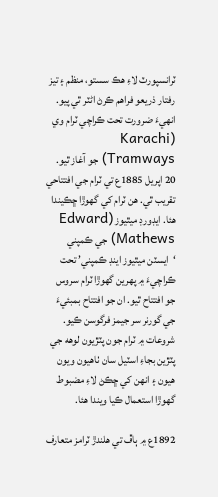ٽرانسپورٽ لاءِ هڪ سستو، منظم ۽ تيز رفتار ذريعو فراهم ڪرڻ اڻٽر ٿي پيو. انهيءَ ضرورت تحت ڪراچي ٽرام وي (Karachi Tramways) جو آغاز ٿيو.
20 اپريل 1885ع تي ٽرام جي افتتاحي تقريب ٿي. ھن ٽرام کي گھوڙا ڇڪيندا ھئا. ايڊورڊ ميٿيوز (Edward Mathews) جي ڪمپني ‘ايسٽن ميٿيوز اينڊ ڪمپني’ تحت ڪراچيءَ ۾ پهرين گھوڙا ٽرام سروس جو افتتاح ٿيو. ان جو افتتاح بمبئيءَ جي گورنر سر جيمز فرگوسن ڪيو. شروعات ۾ ٽرام جون پٽڙيون لوهه جي پٽڙين بجاءِ اسٽيل سان ٺاهيون ويون هيون ۽ انهن کي ڇڪڻ لاءِ مضبوط گھوڙا استعمال ڪيا ويندا هئا.

1892ع ۾ ٻاڦ تي هلندڙ ٽرامز متعارف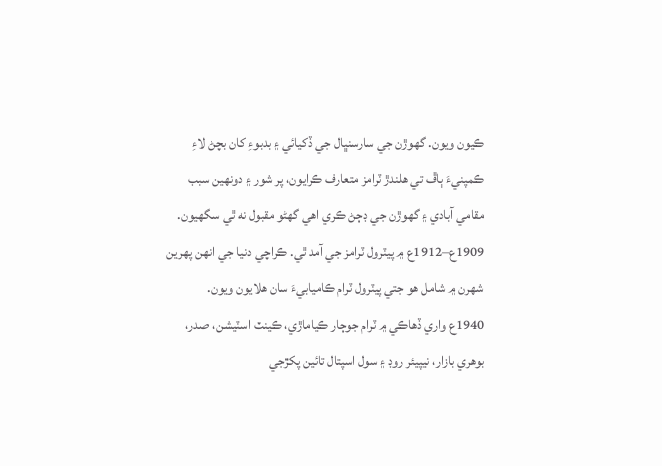ڪيون ويون. گھوڙن جي سارسنڀال جي ڏکيائي ۽ بدبوءِ کان بچڻ لاءِ ڪمپنيءَ ٻاڦ تي هلندڙ ٽرامز متعارف ڪرايون، پر شور ۽ دونهين سبب مقامي آبادي ۽ گھوڙن جي ڊڄڻ ڪري اهي گھڻو مقبول نه ٿي سگهيون.
1909ع–1912ع ۾ پيٽرول ٽرامز جي آمد ٿي. ڪراچي دنيا جي انهن پهرين شهرن ۾ شامل هو جتي پيٽرول ٽرام ڪاميابيءَ سان هلايون ويون.
1940ع واري ڏهاڪي ۾ ٽرام جوڄار ڪياماڙي، ڪينٽ اسٽيشن، صدر، بوھري بازار، نيپيئر روڊ ۽ سول اسپتال تائين پکڙجي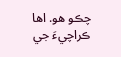چڪو هو. اها ڪراچيءَ جي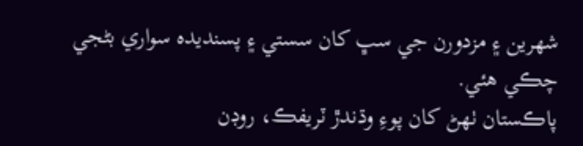شهرين ۽ مزدورن جي سڀ کان سستي ۽ پسنديده سواري بڻجي چڪي هئي.
پاڪستان ٺھڻ کان پوءِ وڌندڙ ٽريفڪ، روڊن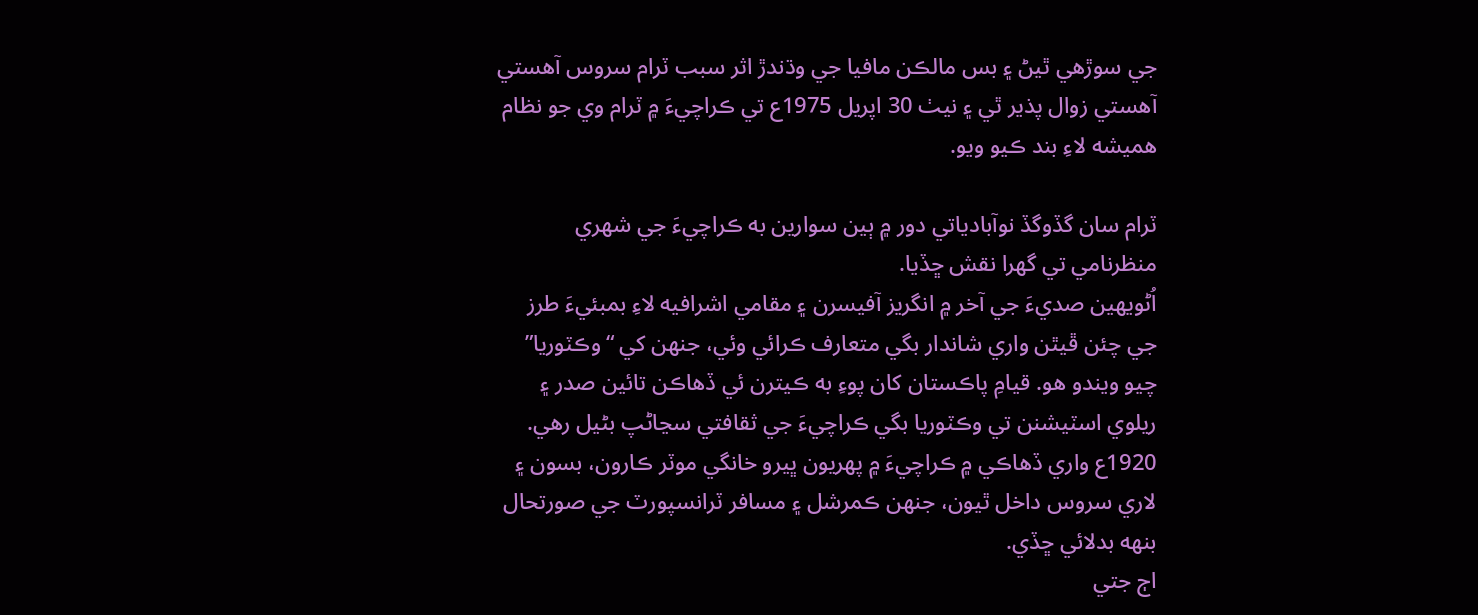جي سوڙھي ٿيڻ ۽ بس مالڪن مافيا جي وڌندڙ اثر سبب ٽرام سروس آهستي آهستي زوال پذير ٿي ۽ نيٺ 30 اپريل 1975ع تي ڪراچيءَ ۾ ٽرام وي جو نظام هميشه لاءِ بند ڪيو ويو.

ٽرام سان گڏوگڏ نوآبادياتي دور ۾ ٻين سوارين به ڪراچيءَ جي شهري منظرنامي تي گهرا نقش ڇڏيا.
اُڻويهين صديءَ جي آخر ۾ انگريز آفيسرن ۽ مقامي اشرافيه لاءِ بمبئيءَ طرز جي چئن ڦيٿن واري شاندار بگي متعارف ڪرائي وئي، جنهن کي “وڪٽوريا” چيو ويندو هو. قيامِ پاڪستان کان پوءِ به ڪيترن ئي ڏهاڪن تائين صدر ۽ ريلوي اسٽيشنن تي وڪٽوريا بگي ڪراچيءَ جي ثقافتي سڃاڻپ بڻيل رهي.
1920ع واري ڏهاڪي ۾ ڪراچيءَ ۾ پهريون ڀيرو خانگي موٽر ڪارون، بسون ۽ لاري سروس داخل ٿيون، جنهن ڪمرشل ۽ مسافر ٽرانسپورٽ جي صورتحال بنهه بدلائي ڇڏي.
اڄ جتي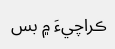ڪراچيءَ ۾ بس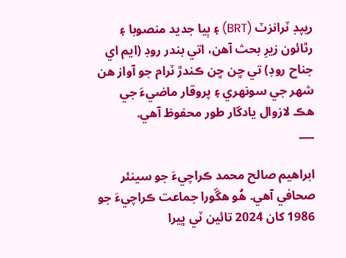ريپڊ ٽرانزٽ (BRT) ۽ ٻيا جديد منصوبا ۽ رٿائون زيرِ بحث آهن، اتي بندر روڊ (ايم اي جناح روڊ) تي ڇن ڇن ڪندڙ ٽرام جو آواز هن شهر جي سونهري ۽ پروقار ماضيءَ جي هڪ لازوال يادگار طور محفوظ آهي.
___

ابراھيم صالح محمد ڪراچيءَ جو سينئر صحافي آھي. ھُو ھڱورا جماعت ڪراچيءَ جو 1986 کان 2024 تائين ٽي ڀيرا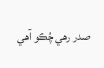صدر رھي چُڪو آھي